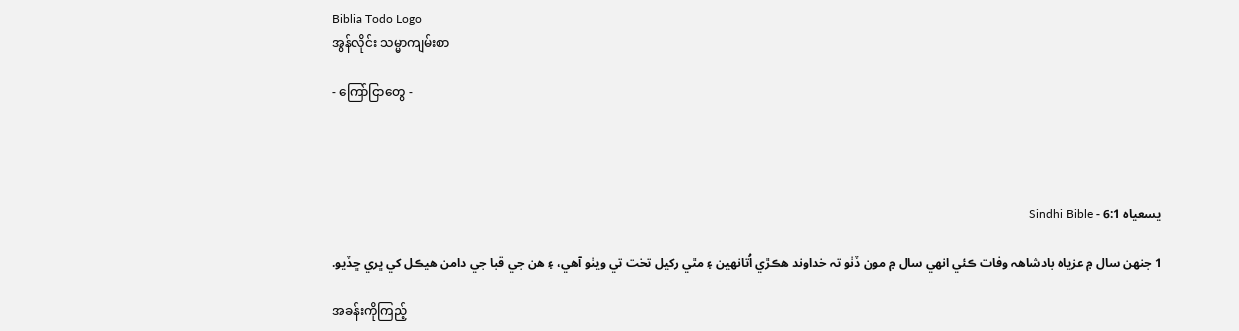Biblia Todo Logo
အွန်လိုင်း သမ္မာကျမ်းစာ

- ကြော်ငြာတွေ -




يسعياہ 6:1 - Sindhi Bible

1 جنهن سال ۾ عزياہ بادشاهہ وفات ڪئي انهي سال ۾ مون ڏٺو تہ خداوند هڪڙي اُتانهين ۽ مٿي رکيل تخت تي ويٺو آهي، ۽ هن جي قبا جي دامن هيڪل کي ڀري ڇڏيو.

အခန်းကိုကြည့်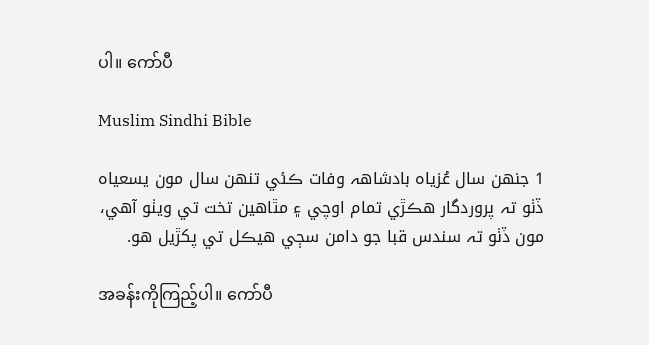ပါ။ ကော်ပီ

Muslim Sindhi Bible

1 جنهن سال عُزياہ بادشاهہ وفات ڪئي تنهن سال مون يسعياہ ڏٺو تہ پروردگار هڪڙي تمام اوچي ۽ مٿاهين تخت تي ويٺو آهي، مون ڏٺو تہ سندس قبا جو دامن سڄي هيڪل تي پکڙيل هو.

အခန်းကိုကြည့်ပါ။ ကော်ပီ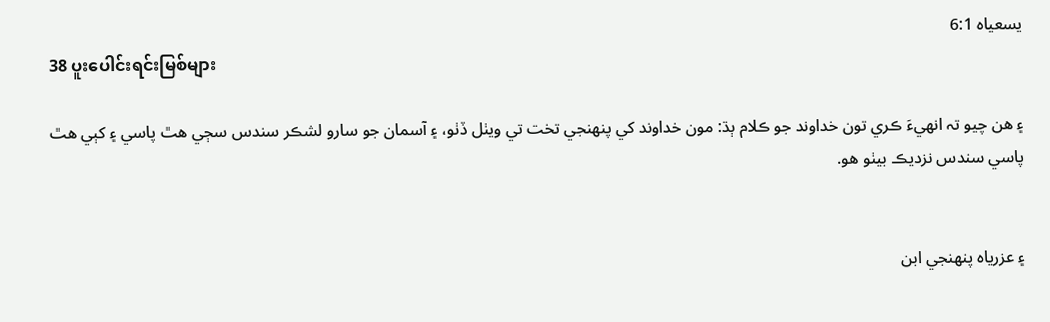يسعياہ 6:1
38 ပူးပေါင်းရင်းမြစ်များ

۽ هن چيو تہ انهيءَ ڪري تون خداوند جو ڪلام ٻڌ: مون خداوند کي پنهنجي تخت تي ويٺل ڏٺو، ۽ آسمان جو سارو لشڪر سندس سڄي هٿ پاسي ۽ کٻي هٿ پاسي سندس نزديڪ بيٺو هو.


۽ عزرياہ پنهنجي ابن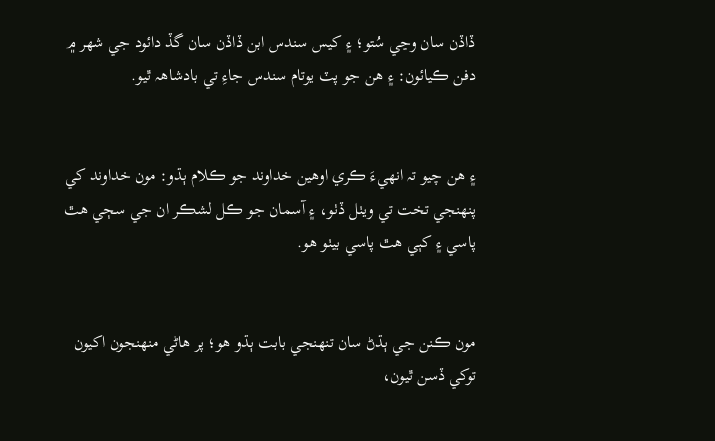ڏاڏن سان وڃي سُتو؛ ۽ کيس سندس ابن ڏاڏن سان گڏ دائود جي شهر ۾ دفن ڪيائون: ۽ هن جو پٽ يوتام سندس جاءِ تي بادشاهہ ٿيو.


۽ هن چيو تہ انهيءَ ڪري اوهين خداوند جو ڪلام ٻڌو: مون خداوند کي پنهنجي تخت تي ويٺل ڏٺو، ۽ آسمان جو ڪل لشڪر ان جي سڄي هٿ پاسي ۽ کٻي هٿ پاسي بيٺو هو.


مون ڪنن جي ٻڌڻ سان تنهنجي بابت ٻڌو هو؛ پر هاڻي منهنجون اکيون توکي ڏسن ٿيون،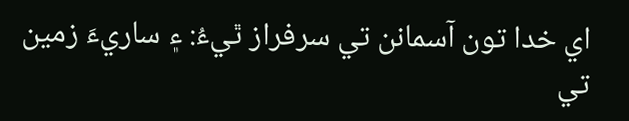اي خدا تون آسمانن تي سرفراز ٿيءُ: ۽ ساريءَ زمين تي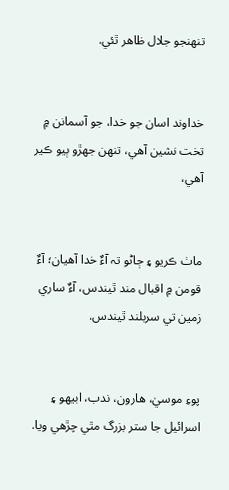تنهنجو جلال ظاهر ٿئي.


خداوند اسان جو خدا، جو آسمانن ۾ تخت نشين آهي، تنهن جهڙو ٻيو ڪير آهي،


ماٺ ڪريو ۽ ڄاڻو تہ آءٌ خدا آهيان؛ آءٌ قومن ۾ اقبال مند ٿيندس، آءٌ ساري زمين تي سربلند ٿيندس.


پوءِ موسيٰ، هارون، ندب، ابيهو ۽ اسرائيل جا ستر بزرگ مٿي چڙهي ويا.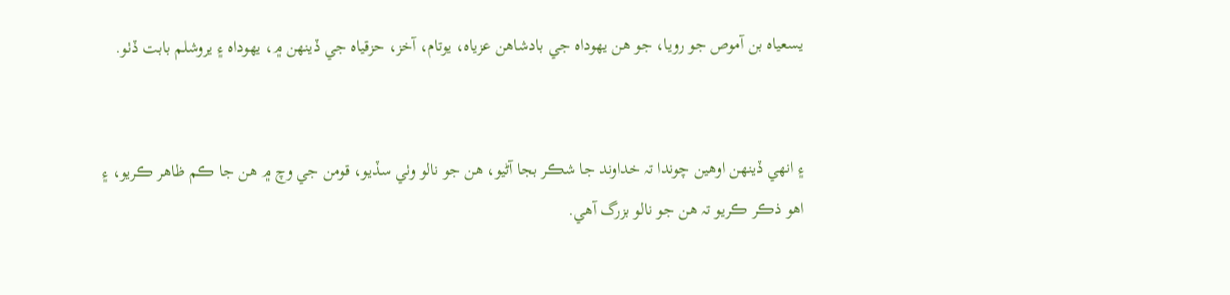يسعياہ بن آموص جو رويا، جو هن يهوداہ جي بادشاهن عزياہ، يوتام، آخز، حزقياہ جي ڏينهن ۾، يهوداہ ۽ يروشلم بابت ڏٺو.


۽ انهي ڏينهن اوهين چوندا تہ خداوند جا شڪر بجا آڻيو، هن جو نالو وٺي سڏيو، قومن جي وچ ۾ هن جا ڪم ظاهر ڪريو، ۽ اهو ذڪر ڪريو تہ هن جو نالو بزرگ آهي.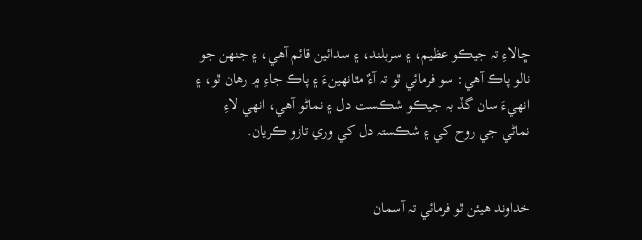ڇالاءِ تہ جيڪو عظيم، ۽ سربلند، ۽ سدائين قائم آهي، ۽ جنهن جو نالو پاڪ آهي: سو فرمائي ٿو تہ آءٌ مٿانهينءَ ۽ پاڪ جاءِ ۾ رهان ٿو، ۽ انهيءَ سان گڏ بہ جيڪو شڪست دل ۽ نماڻو آهي، انهي لاءِ نماڻي جي روح کي ۽ شڪستہ دل کي وري تازو ڪريان.


خداوند هيئن ٿو فرمائي تہ آسمان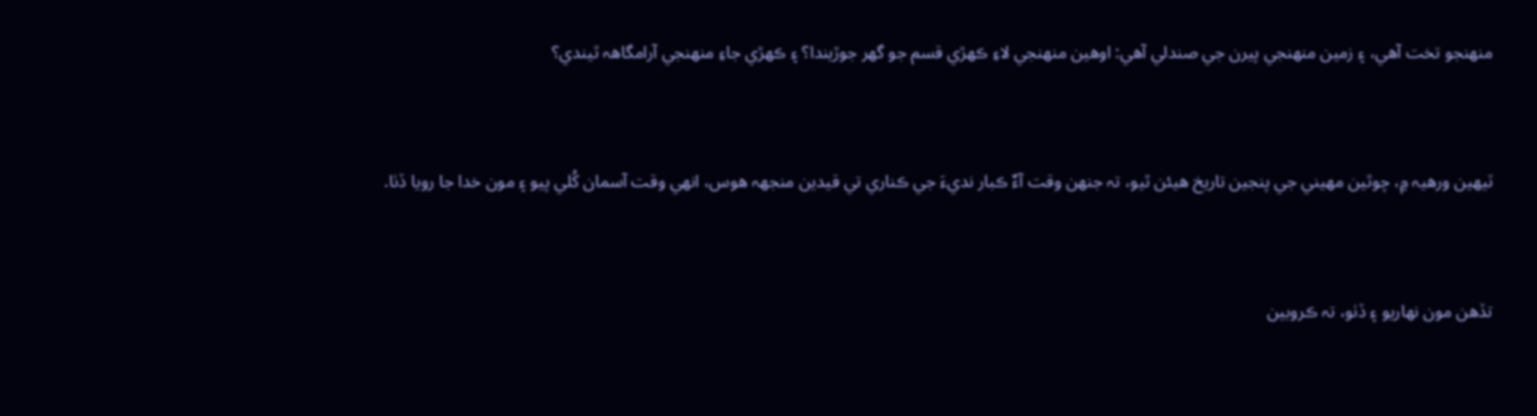منهنجو تخت آهي، ۽ زمين منهنجي پيرن جي صندلي آهي: اوهين منهنجي لاءِ ڪهڙي قسم جو گهر جوڙيندا؟ ۽ ڪهڙي جاءِ منهنجي آرامگاهہ ٿيندي؟


ٽيهين ورهيہ ۾، چوٿين مهيني جي پنجين تاريخ هيئن ٿيو، تہ جنهن وقت آءٌ ڪبار نديءَ جي ڪناري تي قيدين منجهہ هوس، انهي وقت آسمان کُلي پيو ۽ مون خدا جا رويا ڏٺا.


تڏهن مون نهاريو ۽ ڏٺو، تہ ڪروبين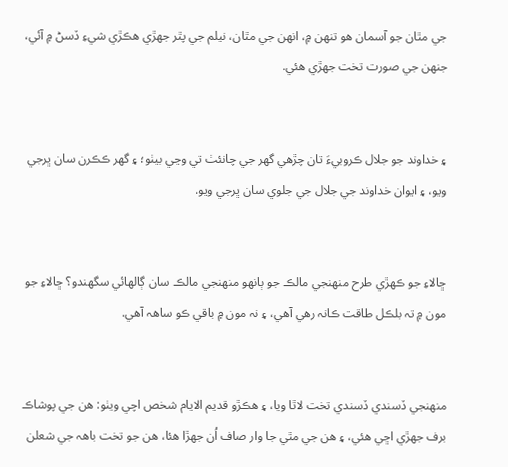جي مٿان جو آسمان هو تنهن ۾، انهن جي مٿان، نيلم جي پٿر جهڙي هڪڙي شيءِ ڏسڻ ۾ آئي، جنهن جي صورت تخت جهڙي هئي.


۽ خداوند جو جلال ڪروبيءَ تان چڙهي گهر جي چانئٺ تي وڃي بيٺو؛ ۽ گهر ڪڪرن سان ڀرجي ويو، ۽ ايوان خداوند جي جلال جي جلوي سان ڀرجي ويو.


ڇالاءِ جو ڪهڙي طرح منهنجي مالڪ جو ٻانهو منهنجي مالڪ سان ڳالهائي سگهندو؟ ڇالاءِ جو مون ۾ تہ بلڪل طاقت ڪانہ رهي آهي، ۽ نہ مون ۾ باقي ڪو ساهہ آهي.


منهنجي ڏسندي ڏسندي تخت لاٿا ويا، ۽ هڪڙو قديم الايام شخص اچي ويٺو: هن جي پوشاڪ برف جهڙي اڇي هئي، ۽ هن جي مٿي جا وار صاف اُن جهڙا هئا، هن جو تخت باهہ جي شعلن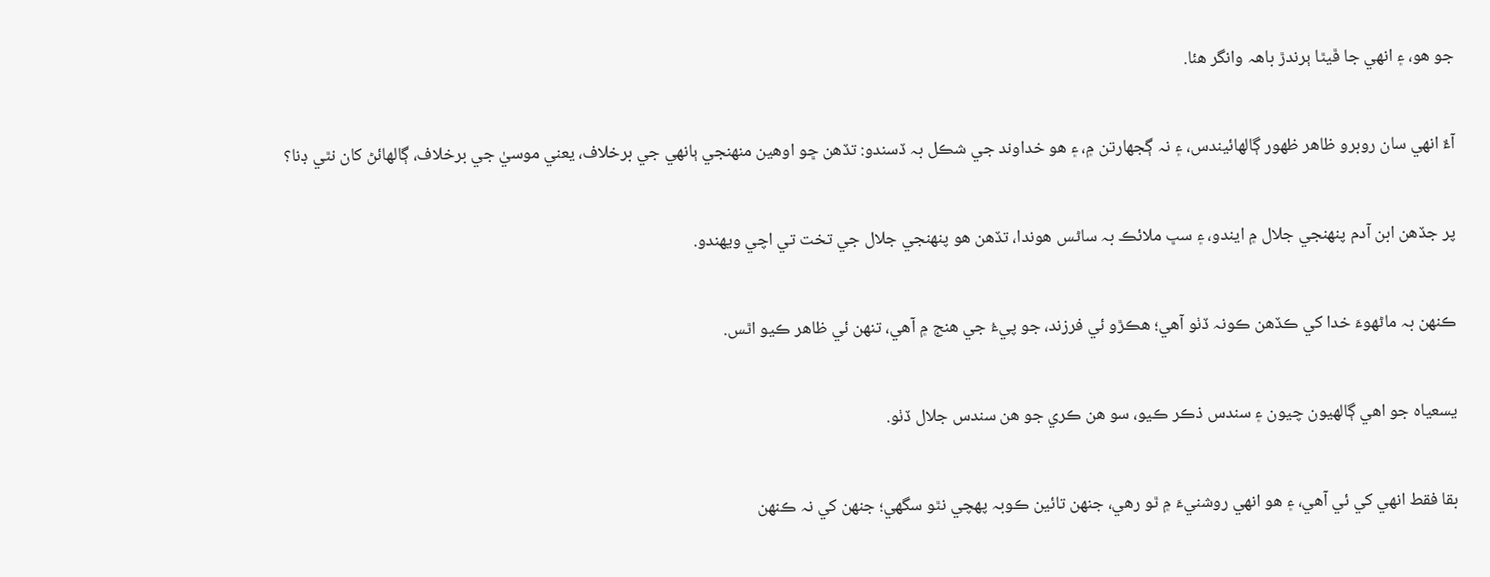جو هو، ۽ انهي جا ڦيٿا ٻرندڙ باهہ وانگر هئا.


آءٌ انهي سان روبرو ظاهر ظهور ڳالهائيندس، ۽ نہ ڳجهارتن ۾، ۽ هو خداوند جي شڪل بہ ڏسندو: تڏهن ڇو اوهين منهنجي ٻانهي جي برخلاف، يعني موسيٰ جي برخلاف، ڳالهائڻ کان نٿي ڊنا؟


پر جڏهن ابن آدم پنهنجي جلال ۾ ايندو، ۽ سڀ ملائڪ بہ ساڻس هوندا، تڏهن هو پنهنجي جلال جي تخت تي اچي ويهندو.


ڪنهن بہ ماڻهوءَ خدا کي ڪڏهن ڪونہ ڏٺو آهي؛ هڪڙو ئي فرزند، جو پيءُ جي هنج ۾ آهي، تنهن ئي ظاهر ڪيو اٿس.


يسعياہ جو اهي ڳالهيون چيون ۽ سندس ذڪر ڪيو، سو هن ڪري جو هن سندس جلال ڏٺو.


بقا فقط انهي کي ئي آهي، ۽ هو انهي روشنيءَ ۾ ٿو رهي، جنهن تائين ڪوبہ پهچي نٿو سگهي؛ جنهن کي نہ ڪنهن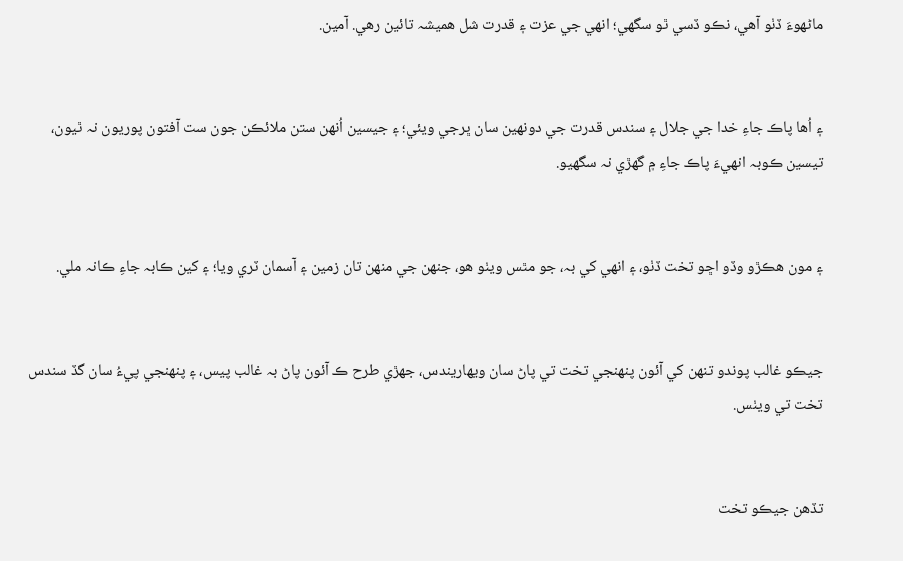ماڻهوءَ ڏٺو آهي، نڪو ڏسي ٿو سگهي؛ انهي جي عزت ۽ قدرت شل هميشہ تائين رهي. آمين.


۽ اُها پاڪ جاءِ خدا جي جلال ۽ سندس قدرت جي دونهين سان ڀرجي ويئي؛ ۽ جيسين اُنهن ستن ملائڪن جون ست آفتون پوريون نہ ٿيون، تيسين ڪوبہ انهيءَ پاڪ جاءِ ۾ گهڙي نہ سگهيو.


۽ مون هڪڙو وڏو اڇو تخت ڏٺو، ۽ انهي کي بہ، جو مٿس ويٺو هو، جنهن جي منهن تان زمين ۽ آسمان ٽري ويا؛ ۽ کين ڪابہ جاءِ ڪانہ ملي.


جيڪو غالب پوندو تنهن کي آئون پنهنجي تخت تي پاڻ سان ويهاريندس، جهڙي طرح ڪ آئون پاڻ بہ غالب پيس، ۽ پنهنجي پيءُ سان گڏ سندس تخت تي ويٺس.


تڏهن جيڪو تخت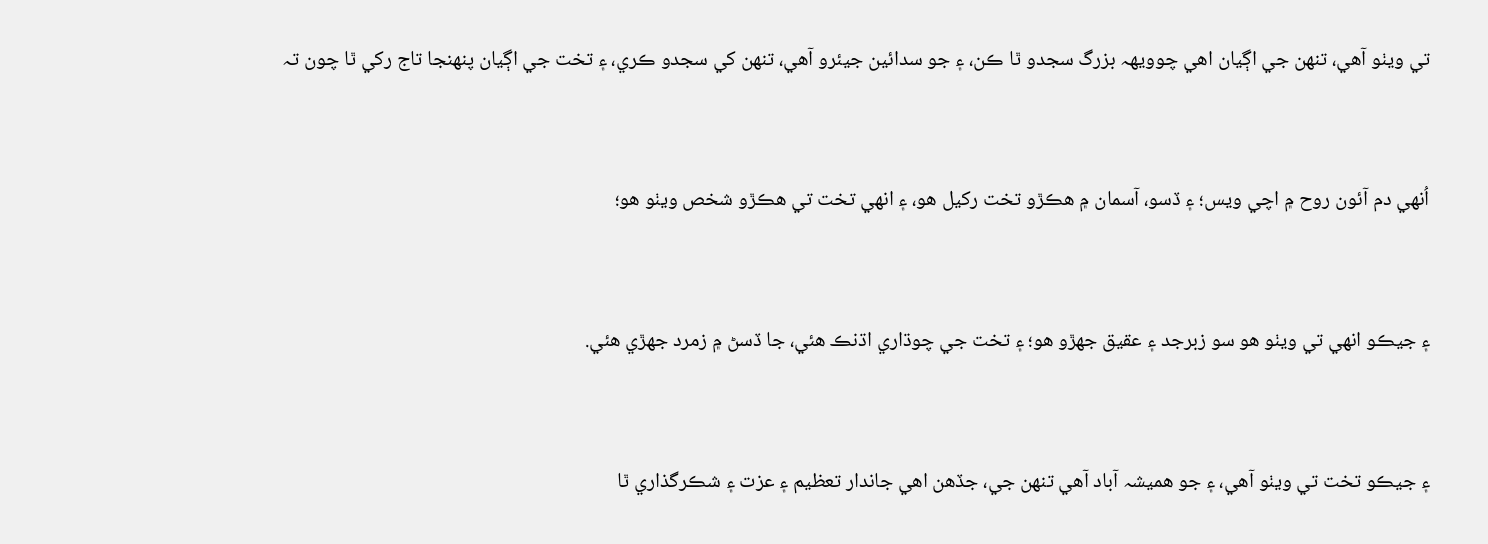تي ويٺو آهي، تنهن جي اڳيان اهي چوويهہ بزرگ سجدو ٿا ڪن، ۽ جو سدائين جيئرو آهي، تنهن کي سجدو ڪري، ۽ تخت جي اڳيان پنهنجا تاج رکي ٿا چون تہ


اُنهي دم آئون روح ۾ اچي ويس؛ ۽ ڏسو، آسمان ۾ هڪڙو تخت رکيل هو، ۽ انهي تخت تي هڪڙو شخص ويٺو هو؛


۽ جيڪو انهي تي ويٺو هو سو زبرجد ۽ عقيق جهڙو هو؛ ۽ تخت جي چوڌاري اڌنڪ هئي، جا ڏسڻ ۾ زمرد جهڙي هئي.


۽ جيڪو تخت تي ويٺو آهي، ۽ جو هميشہ آباد آهي تنهن جي، جڏهن اهي جاندار تعظيم ۽ عزت ۽ شڪرگذاري ٿا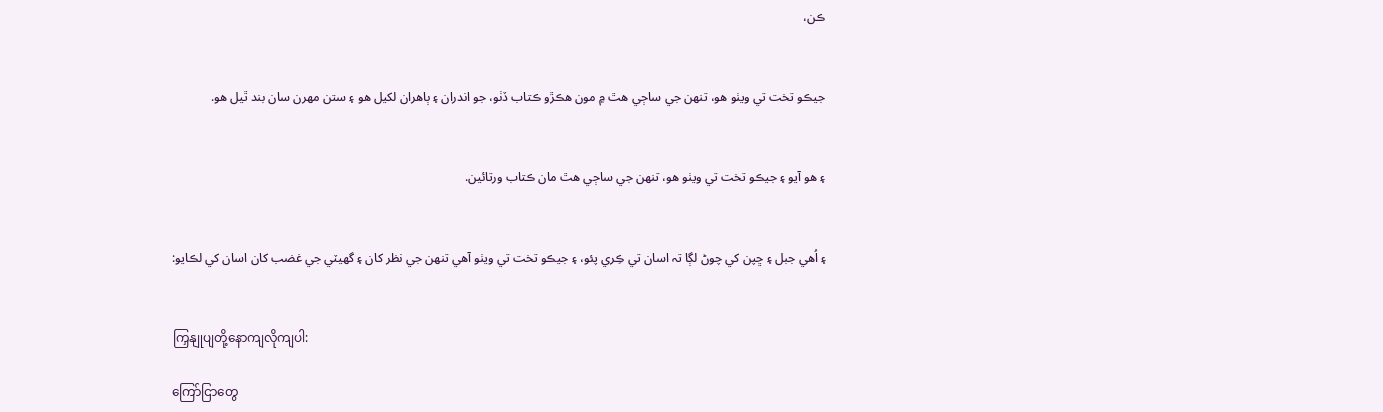ڪن،


جيڪو تخت تي ويٺو هو، تنهن جي ساڄي هٿ ۾ مون هڪڙو ڪتاب ڏٺو، جو اندران ۽ ٻاهران لکيل هو ۽ ستن مهرن سان بند ٿيل هو.


۽ هو آيو ۽ جيڪو تخت تي ويٺو هو، تنهن جي ساڄي هٿ مان ڪتاب ورتائين.


۽ اُهي جبل ۽ ڇپن کي چوڻ لڳا تہ اسان تي ڪِري پئو، ۽ جيڪو تخت تي ويٺو آهي تنهن جي نظر کان ۽ گهيٽي جي غضب کان اسان کي لڪايو:


ကြှနျုပျတို့နောကျလိုကျပါ:

ကြော်ငြာတွေ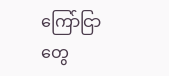ကြော်ငြာတွေ